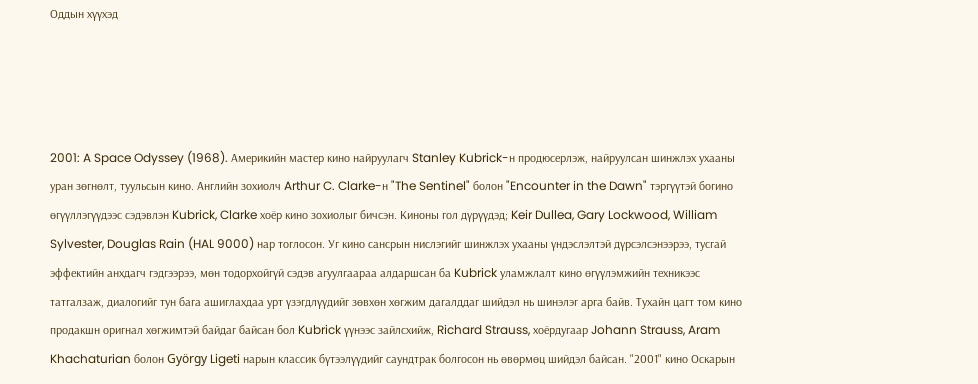Оддын хүүхэд




2001: A Space Odyssey (1968). Америкийн мастер кино найруулагч Stanley Kubrick-н продюсерлэж, найруулсан шинжлэх ухааны уран зөгнөлт, туульсын кино. Английн зохиолч Arthur C. Clarke-н "The Sentinel" болон "Encounter in the Dawn" тэргүүтэй богино өгүүллэгүүдээс сэдэвлэн Kubrick, Clarke хоёр кино зохиолыг бичсэн. Киноны гол дүрүүдэд; Keir Dullea, Gary Lockwood, William Sylvester, Douglas Rain (HAL 9000) нар тоглосон. Уг кино сансрын нислэгийг шинжлэх ухааны үндэслэлтэй дүрсэлсэнээрээ, тусгай эффектийн анхдагч гэдгээрээ, мөн тодорхойгүй сэдэв агуулгаараа алдаршсан ба Kubrick уламжлалт кино өгүүлэмжийн техникээс татгалзаж, диалогийг тун бага ашиглахдаа урт үзэгдлүүдийг зөвхөн хөгжим дагалддаг шийдэл нь шинэлэг арга байв. Тухайн цагт том кино продакшн оригнал хөгжимтэй байдаг байсан бол Kubrick үүнээс зайлсхийж, Richard Strauss, хоёрдугаар Johann Strauss, Aram Khachaturian болон György Ligeti нарын классик бүтээлүүдийг саундтрак болгосон нь өвөрмөц шийдэл байсан. "2001" кино Оскарын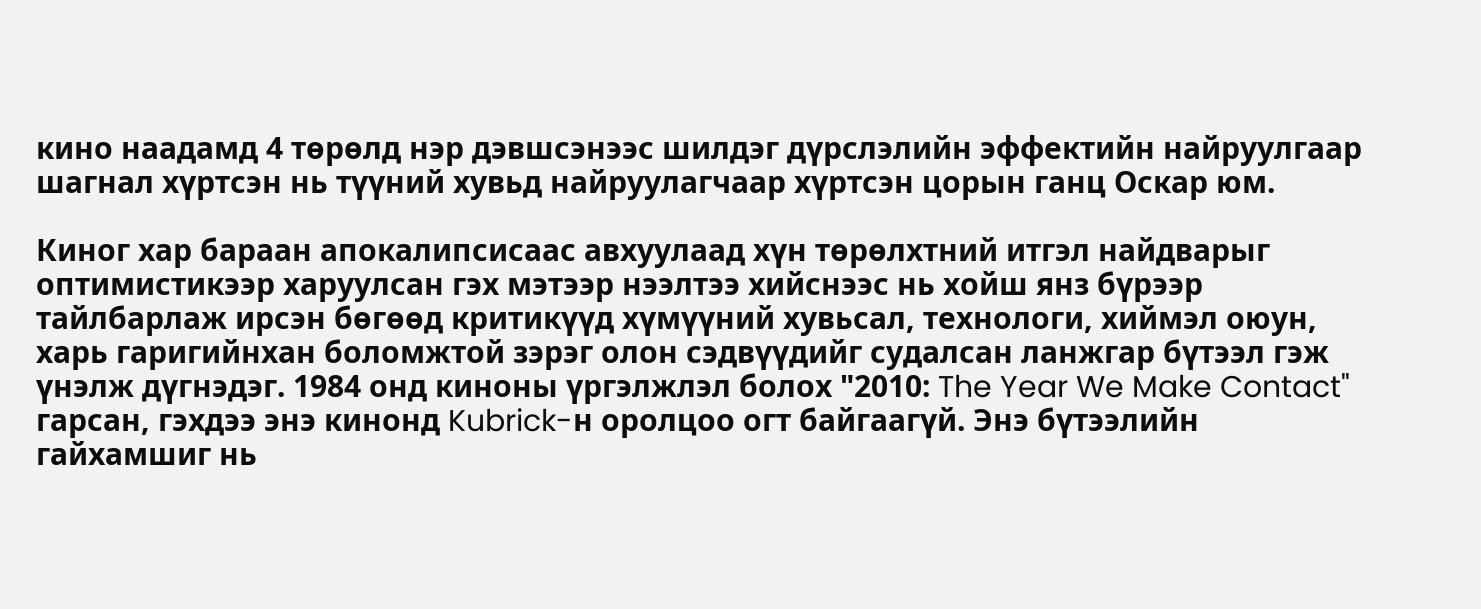кино наадамд 4 төрөлд нэр дэвшсэнээс шилдэг дүрслэлийн эффектийн найруулгаар шагнал хүртсэн нь түүний хувьд найруулагчаар хүртсэн цорын ганц Оскар юм.

Киног хар бараан апокалипсисаас авхуулаад хүн төрөлхтний итгэл найдварыг оптимистикээр харуулсан гэх мэтээр нээлтээ хийснээс нь хойш янз бүрээр тайлбарлаж ирсэн бөгөөд критикүүд хүмүүний хувьсал, технологи, хиймэл оюун, харь гаригийнхан боломжтой зэрэг олон сэдвүүдийг судалсан ланжгар бүтээл гэж үнэлж дүгнэдэг. 1984 онд киноны үргэлжлэл болох "2010: The Year We Make Contact" гарсан, гэхдээ энэ кинонд Kubrick-н оролцоо огт байгаагүй. Энэ бүтээлийн гайхамшиг нь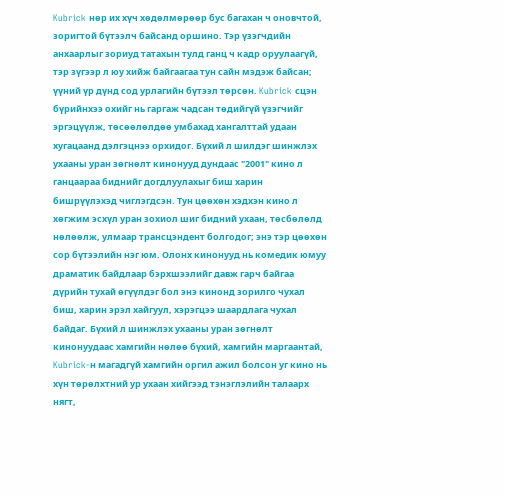Kubrick нөр их хүч хөдөлмөрөөр бус багахан ч оновчтой, зоригтой бүтээлч байсанд оршино. Тэр үзэгчдийн анхаарлыг зориуд татахын тулд ганц ч кадр оруулаагүй, тэр зүгээр л юу хийж байгаагаа тун сайн мэдэж байсан; үүний үр дүнд сод урлагийн бүтээл төрсөн. Kubrick сцэн бүрийнхээ охийг нь гаргаж чадсан төдийгүй үзэгчийг эргэцүүлж, төсөөлөлдөө умбахад хангалттай удаан хугацаанд дэлгэцнээ орхидог. Бүхий л шилдэг шинжлэх ухааны уран зөгнөлт кинонууд дундаас "2001" кино л ганцаараа биднийг догдлуулахыг биш харин бишрүүлэхэд чиглэгдсэн. Тун цөөхөн хэдхэн кино л хөгжим эсхүл уран зохиол шиг бидний ухаан, төсбөлөлд нөлөөлж, улмаар трансцэндент болгодог; энэ тэр цөөхөн сор бүтээлийн нэг юм. Олонх кинонууд нь комедик юмуу драматик байдлаар бэрхшээлийг давж гарч байгаа дүрийн тухай өгүүлдэг бол энэ кинонд зорилго чухал биш, харин эрэл хайгуул, хэрэгцээ шаардлага чухал байдаг. Бүхий л шинжлэх ухааны уран зөгнөлт кинонуудаас хамгийн нөлөө бүхий, хамгийн маргаантай, Kubrick-н магадгүй хамгийн оргил ажил болсон уг кино нь хүн төрөлхтний ур ухаан хийгээд тэнэглэлийн талаарх нягт,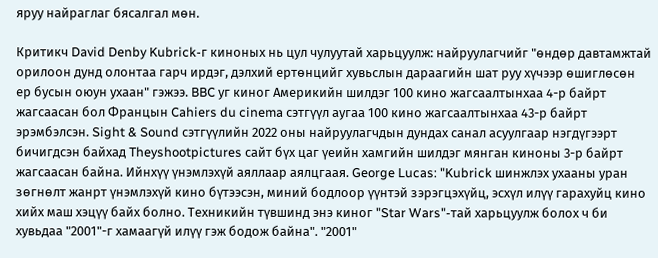яруу найраглаг бясалгал мөн.

Критикч David Denby Kubrick-г киноных нь цул чулуутай харьцуулж: найруулагчийг "өндөр давтамжтай орилоон дунд олонтаа гарч ирдэг, дэлхий ертөнцийг хувьслын дараагийн шат руу хүчээр өшиглөсөн ер бусын оюун ухаан" гэжээ. BBC уг киног Америкийн шилдэг 100 кино жагсаалтынхаа 4-р байрт жагсаасан бол Францын Cahiers du cinema сэтгүүл аугаа 100 кино жагсаалтынхаа 43-р байрт эрэмбэлсэн. Sight & Sound сэтгүүлийн 2022 оны найруулагчдын дундах санал асуулгаар нэгдүгээрт бичигдсэн байхад Theyshootpictures сайт бүх цаг үеийн хамгийн шилдэг мянган киноны 3-р байрт жагсаасан байна. Ийнхүү үнэмлэхүй аяллаар аялцгаая. George Lucas: "Kubrick шинжлэх ухааны уран зөгнөлт жанрт үнэмлэхүй кино бүтээсэн, миний бодлоор үүнтэй зэрэгцэхүйц, эсхүл илүү гарахуйц кино хийх маш хэцүү байх болно. Техникийн түвшинд энэ киног "Star Wars"-тай харьцуулж болох ч би хувьдаа "2001"-г хамаагүй илүү гэж бодож байна". "2001"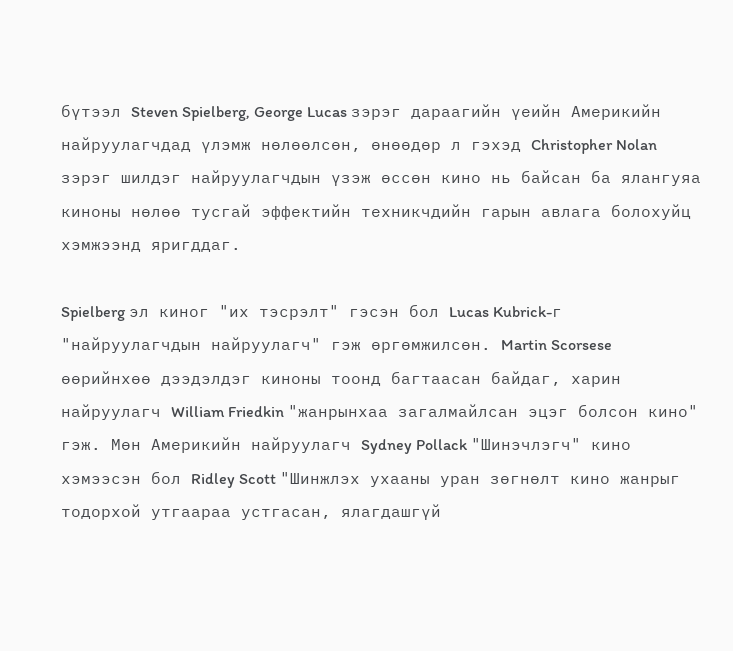бүтээл Steven Spielberg, George Lucas зэрэг дараагийн үеийн Америкийн найруулагчдад үлэмж нөлөөлсөн, өнөөдөр л гэхэд Christopher Nolan зэрэг шилдэг найруулагчдын үзэж өссөн кино нь байсан ба ялангуяа киноны нөлөө тусгай эффектийн техникчдийн гарын авлага болохуйц хэмжээнд яригддаг.

Spielberg эл киног "их тэсрэлт" гэсэн бол Lucas Kubrick-г "найруулагчдын найруулагч" гэж өргөмжилсөн. Martin Scorsese өөрийнхөө дээдэлдэг киноны тоонд багтаасан байдаг, харин найруулагч William Friedkin "жанрынхаа загалмайлсан эцэг болсон кино" гэж. Мөн Америкийн найруулагч Sydney Pollack "Шинэчлэгч" кино хэмээсэн бол Ridley Scott "Шинжлэх ухааны уран зөгнөлт кино жанрыг тодорхой утгаараа устгасан, ялагдашгүй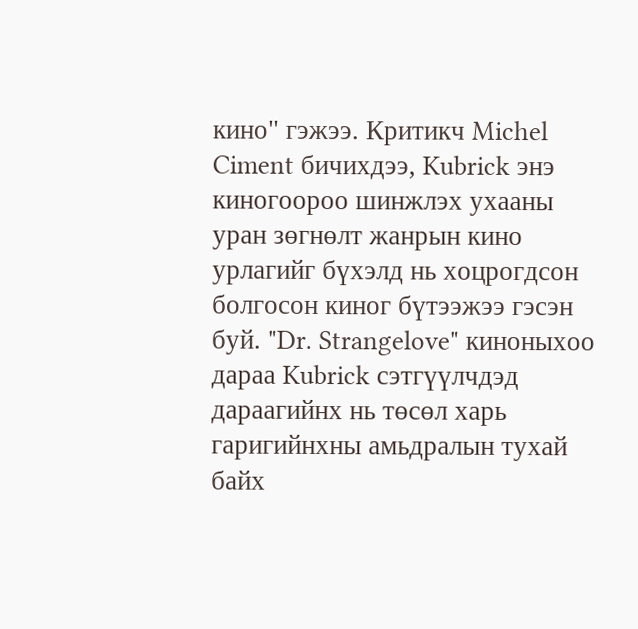кино" гэжээ. Критикч Michel Ciment бичихдээ, Kubrick энэ киногоороо шинжлэх ухааны уран зөгнөлт жанрын кино урлагийг бүхэлд нь хоцрогдсон болгосон киног бүтээжээ гэсэн буй. "Dr. Strangelove" киноныхоо дараа Kubrick сэтгүүлчдэд дараагийнх нь төсөл харь гаригийнхны амьдралын тухай байх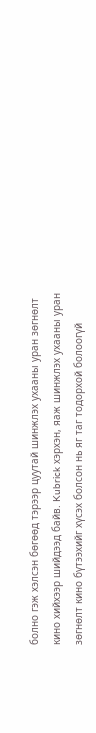болно гэж хэлсэн бөгөөд тэрээр цуутай шинжлэх ухааны уран зөгнөлт кино хийхээр шийдээд байв. Kubrick хэрхэн, яаж шинжлэх ухааны уран зөгнөлт кино бүтээхийг хүсэх болсон нь яг таг тодорхой болоогүй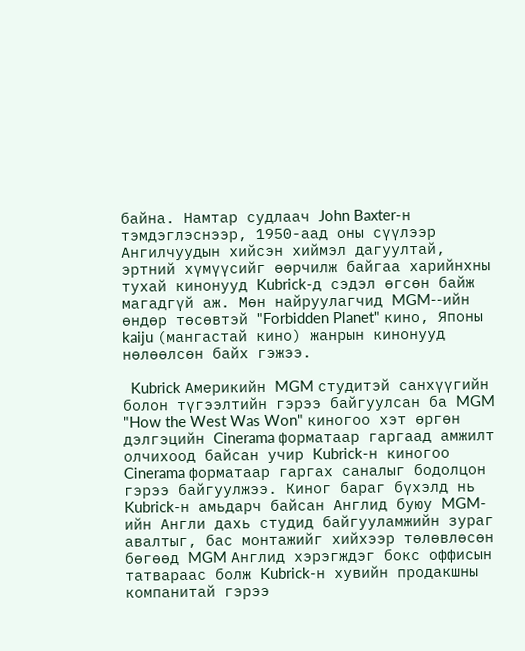байна. Намтар судлаач John Baxter-н тэмдэглэснээр, 1950-аад оны сүүлээр Ангилчуудын хийсэн хиймэл дагуултай, эртний хүмүүсийг өөрчилж байгаа харийнхны тухай кинонууд Kubrick-д сэдэл өгсөн байж магадгүй аж. Мөн найруулагчид MGM--ийн өндөр төсөвтэй "Forbidden Planet" кино, Японы kaiju (мангастай кино) жанрын кинонууд нөлөөлсөн байх гэжээ.

  Kubrick Америкийн MGM студитэй санхүүгийн болон түгээлтийн гэрээ байгуулсан ба MGM "How the West Was Won" киногоо хэт өргөн дэлгэцийн Cinerama форматаар гаргаад амжилт олчихоод байсан учир Kubrick-н киногоо Cinerama форматаар гаргах саналыг бодолцон гэрээ байгуулжээ. Киног бараг бүхэлд нь Kubrick-н амьдарч байсан Англид буюу MGM-ийн Англи дахь студид байгууламжийн зураг авалтыг, бас монтажийг хийхээр төлөвлөсөн бөгөөд MGM Англид хэрэгждэг бокс оффисын татвараас болж Kubrick-н хувийн продакшны компанитай гэрээ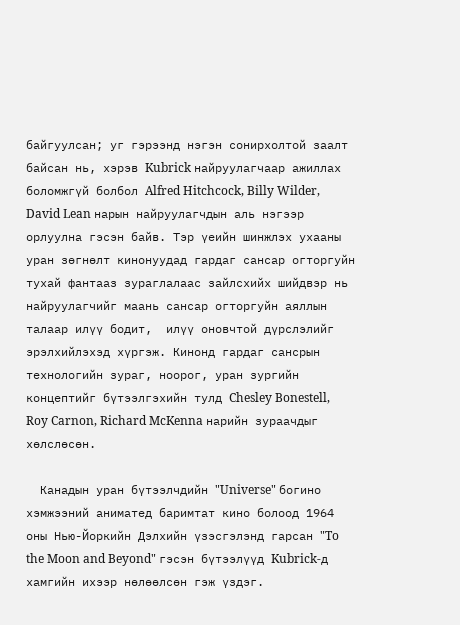байгуулсан; уг гэрээнд нэгэн сонирхолтой заалт байсан нь, хэрэв Kubrick найруулагчаар ажиллах боломжгүй болбол Alfred Hitchcock, Billy Wilder, David Lean нарын найруулагчдын аль нэгээр орлуулна гэсэн байв. Тэр үеийн шинжлэх ухааны уран зөгнөлт кинонуудад гардаг сансар огторгуйн тухай фантааз зураглалаас зайлсхийх шийдвэр нь найруулагчийг маань сансар огторгуйн аяллын талаар илүү бодит,  илүү оновчтой дүрслэлийг эрэлхийлэхэд хүргэж. Кинонд гардаг сансрын технологийн зураг, ноорог, уран зургийн концептийг бүтээлгэхийн тулд Chesley Bonestell, Roy Carnon, Richard McKenna нарийн зураачдыг хөлслөсөн.

  Канадын уран бүтээлчдийн "Universe" богино хэмжээний аниматед баримтат кино болоод 1964 оны Нью-Йоркийн Дэлхийн үзэсгэлэнд гарсан "To the Moon and Beyond" гэсэн бүтээлүүд Kubrick-д хамгийн ихээр нөлөөлсөн гэж үздэг.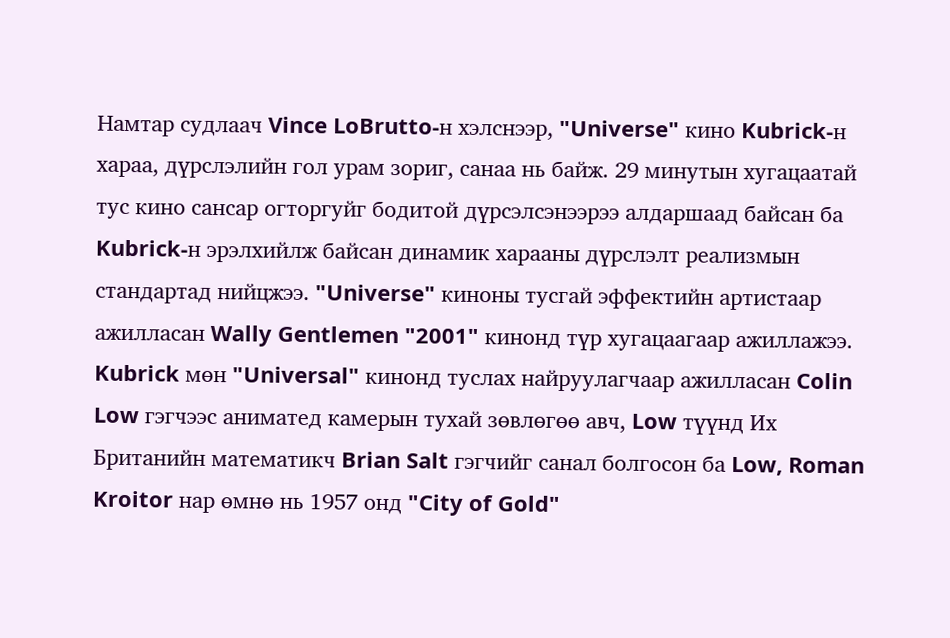Намтар судлаач Vince LoBrutto-н хэлснээр, "Universe" кино Kubrick-н хараа, дүрслэлийн гол урам зориг, санаа нь байж. 29 минутын хугацаатай тус кино сансар огторгуйг бодитой дүрсэлсэнээрээ алдаршаад байсан ба Kubrick-н эрэлхийлж байсан динамик харааны дүрслэлт реализмын стандартад нийцжээ. "Universe" киноны тусгай эффектийн артистаар ажилласан Wally Gentlemen "2001" кинонд түр хугацаагаар ажиллажээ. Kubrick мөн "Universal" кинонд туслах найруулагчаар ажилласан Colin Low гэгчээс аниматед камерын тухай зөвлөгөө авч, Low түүнд Их Британийн математикч Brian Salt гэгчийг санал болгосон ба Low, Roman Kroitor нар өмнө нь 1957 онд "City of Gold"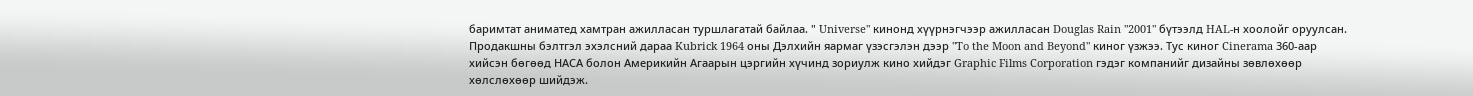баримтат аниматед хамтран ажилласан туршлагатай байлаа. " Universe" кинонд хүүрнэгчээр ажилласан Douglas Rain "2001" бүтээлд HAL-н хоолойг оруулсан. Продакшны бэлтгэл эхэлсний дараа Kubrick 1964 оны Дэлхийн яармаг үзэсгэлэн дээр "To the Moon and Beyond" киног үзжээ. Тус киног Cinerama 360-аар хийсэн бөгөөд НАСА болон Америкийн Агаарын цэргийн хүчинд зориулж кино хийдэг Graphic Films Corporation гэдэг компанийг дизайны зөвлөхөөр хөлслөхөөр шийдэж.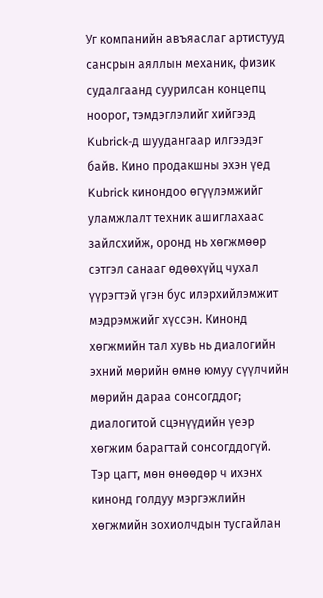Уг компанийн авъяаслаг артистууд сансрын аяллын механик, физик судалгаанд суурилсан концепц ноорог, тэмдэглэлийг хийгээд Kubrick-д шуудангаар илгээдэг байв. Кино продакшны эхэн үед Kubrick кинондоо өгүүлэмжийг уламжлалт техник ашиглахаас зайлсхийж, оронд нь хөгжмөөр сэтгэл санааг өдөөхүйц чухал үүрэгтэй үгэн бус илэрхийлэмжит мэдрэмжийг хүссэн. Кинонд хөгжмийн тал хувь нь диалогийн эхний мөрийн өмнө юмуу сүүлчийн мөрийн дараа сонсогддог; диалогитой сцэнүүдийн үеэр хөгжим барагтай сонсогддогүй. Тэр цагт, мөн өнөөдөр ч ихэнх кинонд голдуу мэргэжлийн хөгжмийн зохиолчдын тусгайлан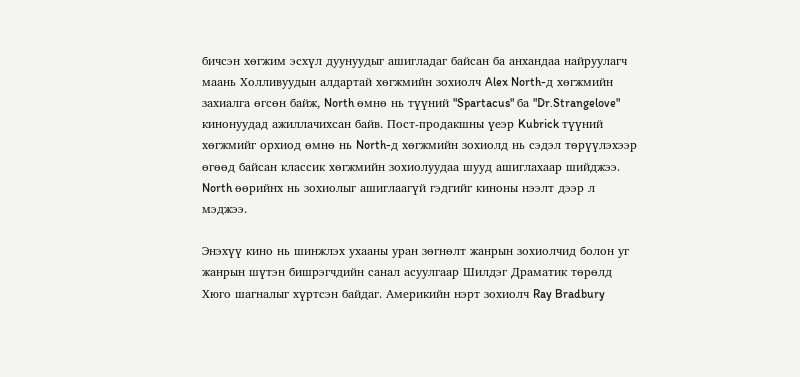бичсэн хөгжим эсхүл дуунуудыг ашигладаг байсан ба анхандаа найруулагч маань Холливуудын алдартай хөгжмийн зохиолч Alex North-д хөгжмийн захиалга өгсөн байж, North өмнө нь түүний "Spartacus" ба "Dr.Strangelove" кинонуудад ажиллачихсан байв. Пост-продакшны үеэр Kubrick түүний хөгжмийг орхиод өмнө нь North-д хөгжмийн зохиолд нь сэдэл төрүүлэхээр өгөөд байсан классик хөгжмийн зохиолуудаа шууд ашиглахаар шийджээ. North өөрийнх нь зохиолыг ашиглаагүй гэдгийг киноны нээлт дээр л мэджээ.

Энэхүү кино нь шинжлэх ухааны уран зөгнөлт жанрын зохиолчид болон уг жанрын шүтэн бишрэгчдийн санал асуулгаар Шилдэг Драматик төрөлд Хюго шагналыг хүртсэн байдаг. Америкийн нэрт зохиолч Ray Bradbury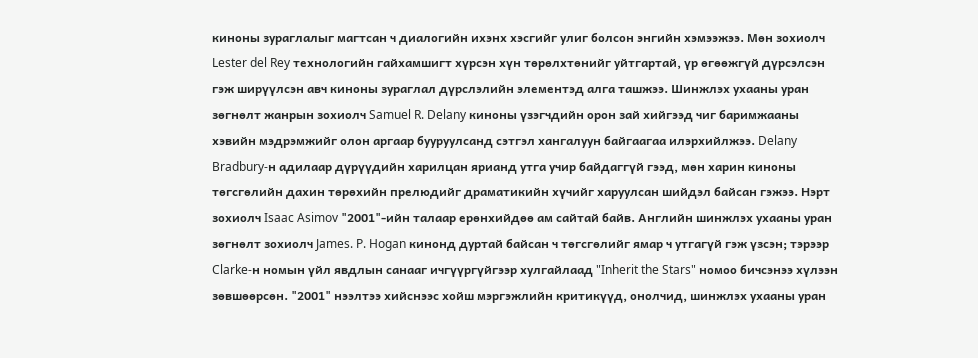киноны зураглалыг магтсан ч диалогийн ихэнх хэсгийг улиг болсон энгийн хэмээжээ. Мөн зохиолч Lester del Rey технологийн гайхамшигт хүрсэн хүн төрөлхтөнийг уйтгартай, үр өгөөжгүй дүрсэлсэн гэж ширүүлсэн авч киноны зураглал дүрслэлийн элементэд алга ташжээ. Шинжлэх ухааны уран зөгнөлт жанрын зохиолч Samuel R. Delany киноны үзэгчдийн орон зай хийгээд чиг баримжааны хэвийн мэдрэмжийг олон аргаар бууруулсанд сэтгэл хангалуун байгаагаа илэрхийлжээ. Delany Bradbury-н адилаар дүрүүдийн харилцан ярианд утга учир байдаггүй гээд, мөн харин киноны төгсгөлийн дахин төрөхийн прелюдийг драматикийн хүчийг харуулсан шийдэл байсан гэжээ. Нэрт зохиолч Isaac Asimov "2001"-ийн талаар ерөнхийдөө ам сайтай байв. Английн шинжлэх ухааны уран зөгнөлт зохиолч James. P. Hogan кинонд дуртай байсан ч төгсгөлийг ямар ч утгагүй гэж үзсэн; тэрээр Clarke-н номын үйл явдлын санааг ичгүүргүйгээр хулгайлаад "Inherit the Stars" номоо бичсэнээ хүлээн зөвшөөрсөн. "2001" нээлтээ хийснээс хойш мэргэжлийн критикүүд, онолчид, шинжлэх ухааны уран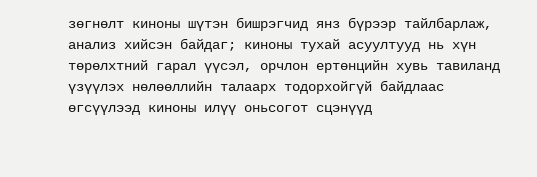зөгнөлт киноны шүтэн бишрэгчид янз бүрээр тайлбарлаж, анализ хийсэн байдаг; киноны тухай асуултууд нь хүн төрөлхтний гарал үүсэл, орчлон ертөнцийн хувь тавиланд үзүүлэх нөлөөллийн талаарх тодорхойгүй байдлаас өгсүүлээд киноны илүү оньсогот сцэнүүд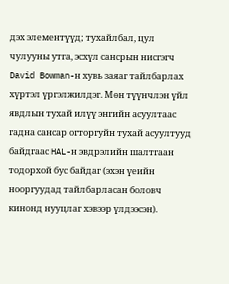дэх элементүүд; тухайлбал, цул чулууны утга, эсхүл сансрын нисгэгч David Bowman-н хувь заяаг тайлбарлах хүртэл үргэлжилдэг. Мөн түүнчлэн үйл явдлын тухай илүү энгийн асуултаас гадна сансар огторгуйн тухай асуултууд байдгаас HAL-н эвдрэлийн шалтгаан тодорхой бус байдаг (эхэн үеийн нооргуудад тайлбарласан боловч кинонд нууцлаг хэвээр үлдээсэн).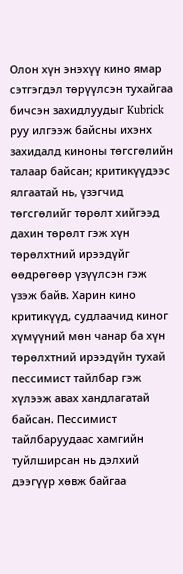Олон хүн энэхүү кино ямар сэтгэгдэл төрүүлсэн тухайгаа бичсэн захидлуудыг Kubrick руу илгээж байсны ихэнх захидалд киноны төгсгөлийн талаар байсан; критикүүдээс ялгаатай нь, үзэгчид төгсгөлийг төрөлт хийгээд дахин төрөлт гэж хүн төрөлхтний ирээдүйг өөдрөгөөр үзүүлсэн гэж үзэж байв. Харин кино критикүүд, судлаачид киног хүмүүний мөн чанар ба хүн төрөлхтний ирээдүйн тухай пессимист тайлбар гэж хүлээж авах хандлагатай байсан. Пессимист тайлбаруудаас хамгийн туйлширсан нь дэлхий дээгүүр хөвж байгаа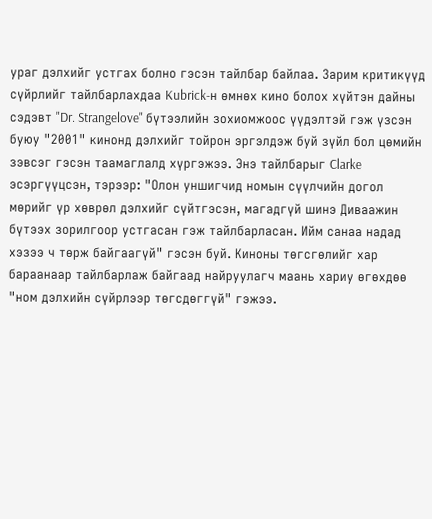ураг дэлхийг устгах болно гэсэн тайлбар байлаа. Зарим критикүүд сүйрлийг тайлбарлахдаа Kubrick-н өмнөх кино болох хүйтэн дайны сэдэвт "Dr. Strangelove" бүтээлийн зохиомжоос үүдэлтэй гэж үзсэн буюу "2001" кинонд дэлхийг тойрон эргэлдэж буй зүйл бол цөмийн зэвсэг гэсэн таамаглалд хүргэжээ. Энэ тайлбарыг Clarke эсэргүүцсэн, тэрээр: "Олон уншигчид номын сүүлчийн догол мөрийг үр хөврөл дэлхийг сүйтгэсэн, магадгүй шинэ Диваажин бүтээх зорилгоор устгасан гэж тайлбарласан. Ийм санаа надад хэзээ ч төрж байгаагүй" гэсэн буй. Киноны төгсгөлийг хар бараанаар тайлбарлаж байгаад найруулагч маань хариу өгөхдөө "ном дэлхийн сүйрлээр төгсдөггүй" гэжээ.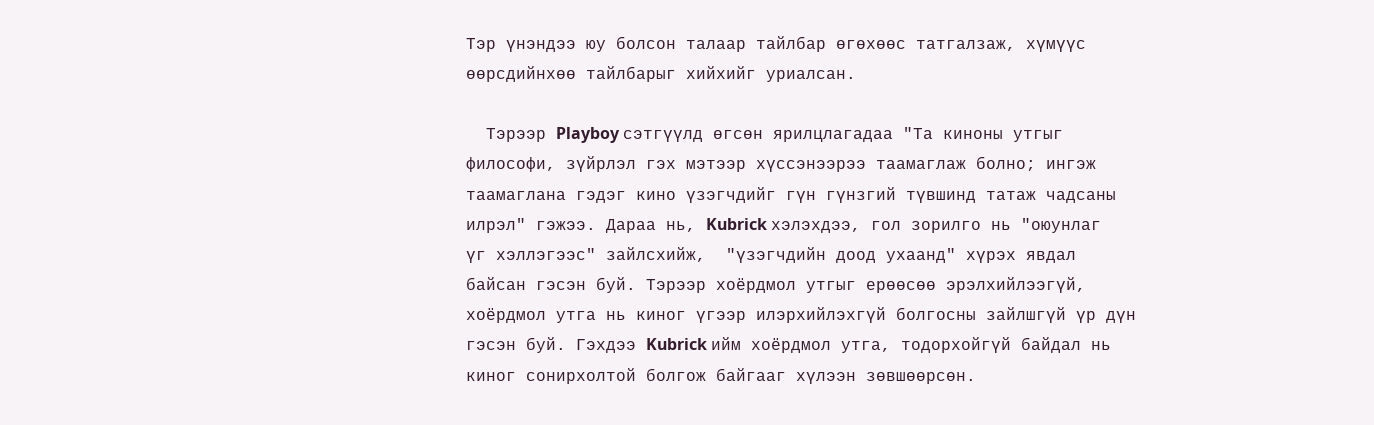Тэр үнэндээ юу болсон талаар тайлбар өгөхөөс татгалзаж, хүмүүс өөрсдийнхөө тайлбарыг хийхийг уриалсан.

  Тэрээр Playboy сэтгүүлд өгсөн ярилцлагадаа "Та киноны утгыг философи, зүйрлэл гэх мэтээр хүссэнээрээ таамаглаж болно; ингэж таамаглана гэдэг кино үзэгчдийг гүн гүнзгий түвшинд татаж чадсаны илрэл" гэжээ. Дараа нь, Kubrick хэлэхдээ, гол зорилго нь "оюунлаг үг хэллэгээс" зайлсхийж,  "үзэгчдийн доод ухаанд" хүрэх явдал байсан гэсэн буй. Тэрээр хоёрдмол утгыг ерөөсөө эрэлхийлээгүй, хоёрдмол утга нь киног үгээр илэрхийлэхгүй болгосны зайлшгүй үр дүн гэсэн буй. Гэхдээ Kubrick ийм хоёрдмол утга, тодорхойгүй байдал нь киног сонирхолтой болгож байгааг хүлээн зөвшөөрсөн.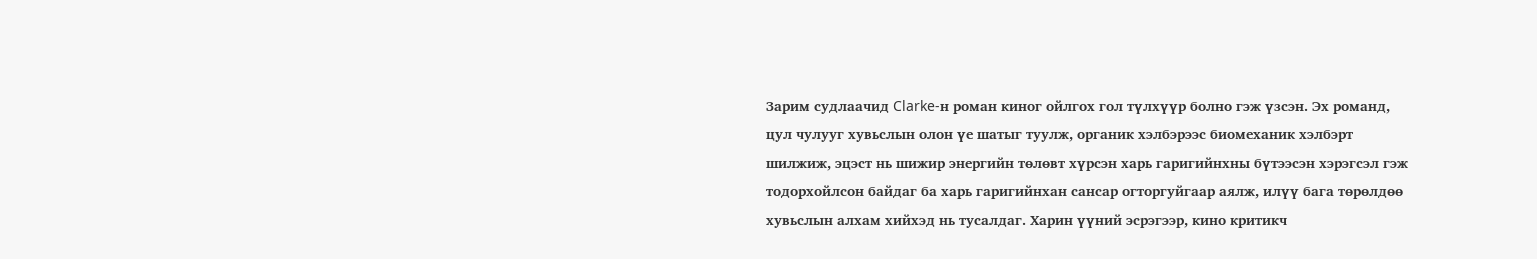Зарим судлаачид Clarke-н роман киног ойлгох гол түлхүүр болно гэж үзсэн. Эх романд, цул чулууг хувьслын олон үе шатыг туулж, органик хэлбэрээс биомеханик хэлбэрт шилжиж, эцэст нь шижир энергийн төлөвт хүрсэн харь гаригийнхны бүтээсэн хэрэгсэл гэж тодорхойлсон байдаг ба харь гаригийнхан сансар огторгуйгаар аялж, илүү бага төрөлдөө хувьслын алхам хийхэд нь тусалдаг. Харин үүний эсрэгээр, кино критикч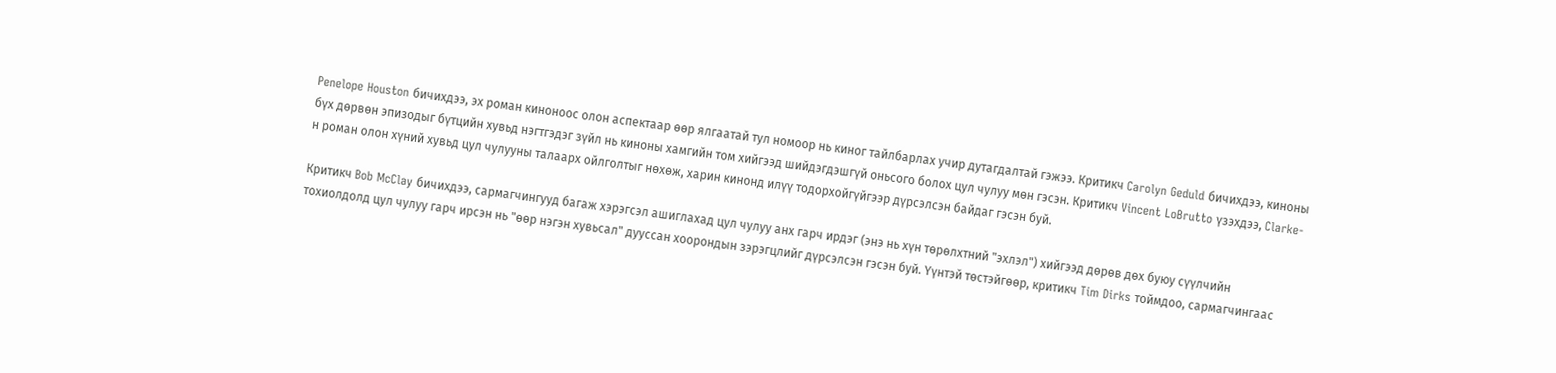Penelope Houston бичихдээ, эх роман киноноос олон аспектаар өөр ялгаатай тул номоор нь киног тайлбарлах учир дутагдалтай гэжээ. Критикч Carolyn Geduld бичихдээ, киноны бүх дөрвөн эпизодыг бүтцийн хувьд нэгтгэдэг зүйл нь киноны хамгийн том хийгээд шийдэгдэшгүй оньсого болох цул чулуу мөн гэсэн. Критикч Vincent LoBrutto үзэхдээ, Clarke-н роман олон хүний хувьд цул чулууны талаарх ойлголтыг нөхөж, харин кинонд илүү тодорхойгүйгээр дүрсэлсэн байдаг гэсэн буй.

Критикч Bob McClay бичихдээ, сармагчингууд багаж хэрэгсэл ашиглахад цул чулуу анх гарч ирдэг (энэ нь хүн төрөлхтний "эхлэл") хийгээд дөрөв дөх буюу сүүлчийн тохиолдолд цул чулуу гарч ирсэн нь "өөр нэгэн хувьсал" дууссан хоорондын зэрэгцлийг дүрсэлсэн гэсэн буй. Үүнтэй төстэйгөөр, критикч Tim Dirks тоймдоо, сармагчингаас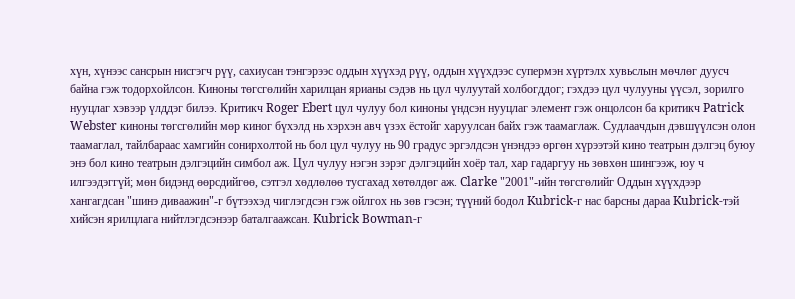хүн, хүнээс сансрын нисгэгч рүү, сахиусан тэнгэрээс оддын хүүхэд рүү, оддын хүүхдээс супермэн хүртэлх хувьслын мөчлөг дуусч байна гэж тодорхойлсон. Киноны төгсгөлийн харилцан ярианы сэдэв нь цул чулуутай холбогддог; гэхдээ цул чулууны үүсэл, зорилго нууцлаг хэвээр үлддэг билээ. Критикч Roger Ebert цул чулуу бол киноны үндсэн нууцлаг элемент гэж онцолсон ба критикч Patrick Webster киноны төгсгөлийн мөр киног бүхэлд нь хэрхэн авч үзэх ёстойг харуулсан байх гэж таамаглаж. Судлаачдын дэвшүүлсэн олон таамаглал, тайлбараас хамгийн сонирхолтой нь бол цул чулуу нь 90 градус эргэлдсэн үнэндээ өргөн хүрээтэй кино театрын дэлгэц буюу энэ бол кино театрын дэлгэцийн симбол аж. Цул чулуу нэгэн зэрэг дэлгэцийн хоёр тал, хар гадаргуу нь зөвхөн шингээж, юу ч илгээдэггүй; мөн бидэнд өөрсдийгөө, сэтгэл хөдлөлөө тусгахад хөтөлдөг аж. Clarke "2001"-ийн төгсгөлийг Оддын хүүхдээр хангагдсан "шинэ диваажин"-г бүтээхэд чиглэгдсэн гэж ойлгох нь зөв гэсэн; түүний бодол Kubrick-г нас барсны дараа Kubrick-тэй хийсэн ярилцлага нийтлэгдсэнээр баталгаажсан. Kubrick Bowman-г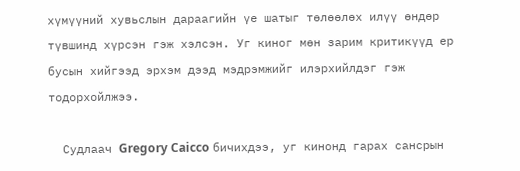хүмүүний хувьслын дараагийн үе шатыг төлөөлөх илүү өндөр түвшинд хүрсэн гэж хэлсэн. Уг киног мөн зарим критикүүд ер бусын хийгээд эрхэм дээд мэдрэмжийг илэрхийлдэг гэж тодорхойлжээ.

  Судлаач Gregory Caicco бичихдээ, уг кинонд гарах сансрын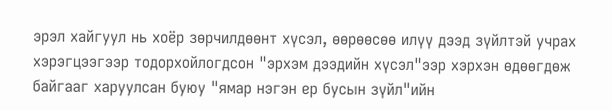эрэл хайгуул нь хоёр зөрчилдөөнт хүсэл, өөрөөсөө илүү дээд зүйлтэй учрах хэрэгцээгээр тодорхойлогдсон "эрхэм дээдийн хүсэл"ээр хэрхэн өдөөгдөж байгааг харуулсан буюу "ямар нэгэн ер бусын зүйл"ийн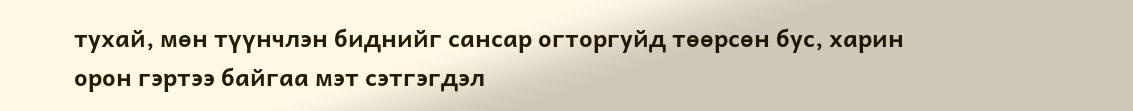тухай, мөн түүнчлэн биднийг сансар огторгуйд төөрсөн бус, харин орон гэртээ байгаа мэт сэтгэгдэл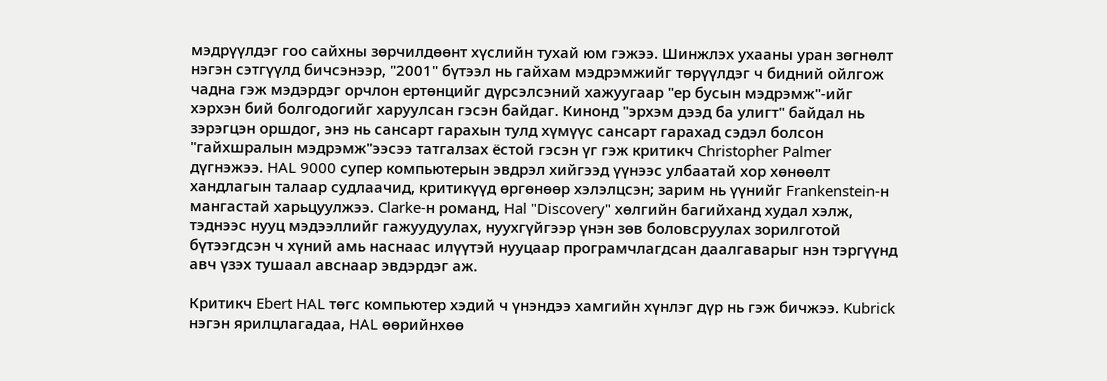мэдрүүлдэг гоо сайхны зөрчилдөөнт хүслийн тухай юм гэжээ. Шинжлэх ухааны уран зөгнөлт нэгэн сэтгүүлд бичсэнээр, "2001" бүтээл нь гайхам мэдрэмжийг төрүүлдэг ч бидний ойлгож чадна гэж мэдэрдэг орчлон ертөнцийг дүрсэлсэний хажуугаар "ер бусын мэдрэмж"-ийг хэрхэн бий болгодогийг харуулсан гэсэн байдаг. Кинонд "эрхэм дээд ба улигт" байдал нь зэрэгцэн оршдог, энэ нь сансарт гарахын тулд хүмүүс сансарт гарахад сэдэл болсон "гайхшралын мэдрэмж"ээсээ татгалзах ёстой гэсэн үг гэж критикч Christopher Palmer дүгнэжээ. HAL 9000 супер компьютерын эвдрэл хийгээд үүнээс улбаатай хор хөнөөлт хандлагын талаар судлаачид, критикүүд өргөнөөр хэлэлцсэн; зарим нь үүнийг Frankenstein-н мангастай харьцуулжээ. Clarke-н романд, Hal "Discovery" хөлгийн багийханд худал хэлж, тэднээс нууц мэдээллийг гажуудуулах, нуухгүйгээр үнэн зөв боловсруулах зорилготой бүтээгдсэн ч хүний амь наснаас илүүтэй нууцаар програмчлагдсан даалгаварыг нэн тэргүүнд авч үзэх тушаал авснаар эвдэрдэг аж.

Критикч Ebert HAL төгс компьютер хэдий ч үнэндээ хамгийн хүнлэг дүр нь гэж бичжээ. Kubrick нэгэн ярилцлагадаа, HAL өөрийнхөө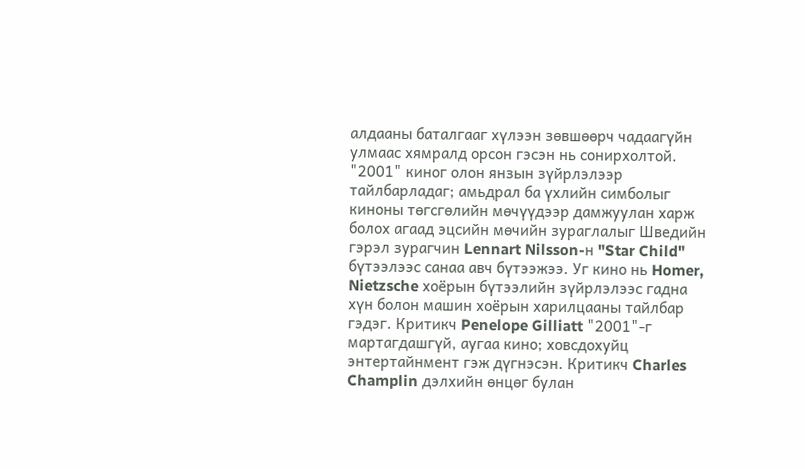алдааны баталгааг хүлээн зөвшөөрч чадаагүйн улмаас хямралд орсон гэсэн нь сонирхолтой. "2001" киног олон янзын зүйрлэлээр тайлбарладаг; амьдрал ба үхлийн симболыг киноны төгсгөлийн мөчүүдээр дамжуулан харж болох агаад эцсийн мөчийн зураглалыг Шведийн гэрэл зурагчин Lennart Nilsson-н "Star Child" бүтээлээс санаа авч бүтээжээ. Уг кино нь Homer, Nietzsche хоёрын бүтээлийн зүйрлэлээс гадна хүн болон машин хоёрын харилцааны тайлбар гэдэг. Критикч Penelope Gilliatt "2001"-г мартагдашгүй, аугаа кино; ховсдохуйц энтертайнмент гэж дүгнэсэн. Критикч Charles Champlin дэлхийн өнцөг булан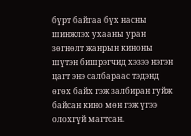бүрт байгаа бүх насны шинжлэх ухааны уран зөгнөлт жанрын киноны шүтэн бишрэгчид хэзээ нэгэн цагт энэ салбараас тэдэнд өгөх байх гэж залбиран гуйж байсан кино мөн гэж үгээ олохгүй магтсан.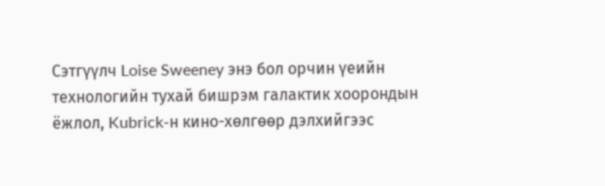Сэтгүүлч Loise Sweeney энэ бол орчин үеийн технологийн тухай бишрэм галактик хоорондын ёжлол, Kubrick-н кино-хөлгөөр дэлхийгээс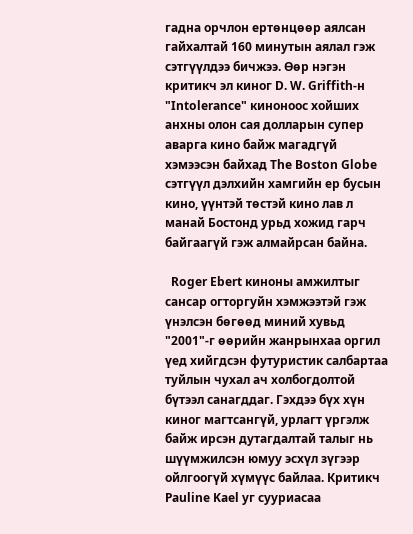гадна орчлон ертөнцөөр аялсан гайхалтай 160 минутын аялал гэж сэтгүүлдээ бичжээ. Өөр нэгэн критикч эл киног D. W. Griffith-н "Intolerance" киноноос хойших анхны олон сая долларын супер аварга кино байж магадгүй хэмээсэн байхад The Boston Globe сэтгүүл дэлхийн хамгийн ер бусын кино, үүнтэй төстэй кино лав л манай Бостонд урьд хожид гарч байгаагүй гэж алмайрсан байна.

  Roger Ebert киноны амжилтыг сансар огторгуйн хэмжээтэй гэж үнэлсэн бөгөөд миний хувьд "2001"-г өөрийн жанрынхаа оргил үед хийгдсэн футуристик салбартаа туйлын чухал ач холбогдолтой бүтээл санагддаг. Гэхдээ бүх хүн киног магтсангүй, урлагт үргэлж байж ирсэн дутагдалтай талыг нь шүүмжилсэн юмуу эсхүл зүгээр ойлгоогүй хүмүүс байлаа. Критикч Pauline Kael уг сууриасаа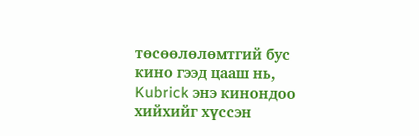төсөөлөлөмтгий бус кино гээд цааш нь, Kubrick энэ кинондоо хийхийг хүссэн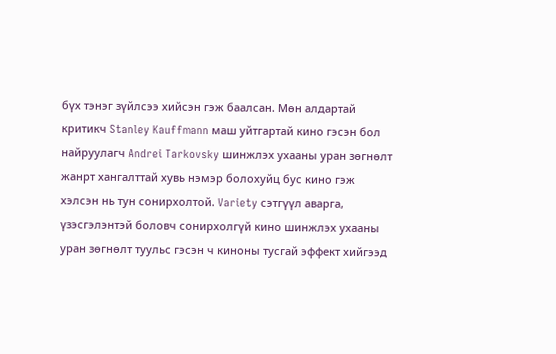бүх тэнэг зүйлсээ хийсэн гэж баалсан. Мөн алдартай критикч Stanley Kauffmann маш уйтгартай кино гэсэн бол найруулагч Andrei Tarkovsky шинжлэх ухааны уран зөгнөлт жанрт хангалттай хувь нэмэр болохуйц бус кино гэж хэлсэн нь тун сонирхолтой. Variety сэтгүүл аварга, үзэсгэлэнтэй боловч сонирхолгүй кино шинжлэх ухааны уран зөгнөлт туульс гэсэн ч киноны тусгай эффект хийгээд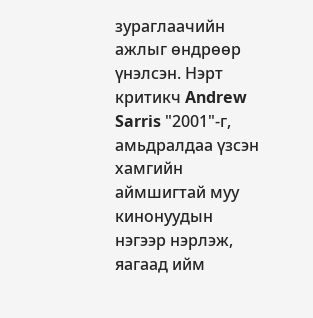зураглаачийн ажлыг өндрөөр үнэлсэн. Нэрт критикч Andrew Sarris "2001"-г, амьдралдаа үзсэн хамгийн аймшигтай муу кинонуудын нэгээр нэрлэж,  яагаад ийм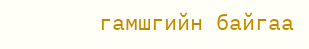гамшгийн байгаа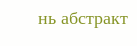нь абстракт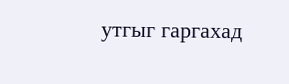утгыг гаргахад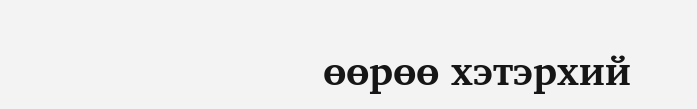өөрөө хэтэрхий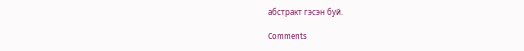абстракт гэсэн буй.

Comments